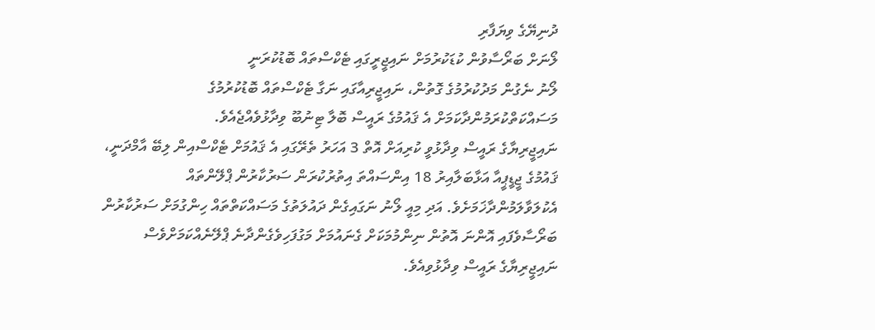ދުނިޔޭގެ ވިޔަފާރި
ލޯނަށް ބަރޯސާވުން ކުޑަކުރުމަށް ނައިޖީރީގައި ޓެކްސްތައް ބޮޑުކުރަނީ
ލޯނު ނެގުން މަދުކުރުމުގެ ގޮތުން، ނައިޖީރިއާގައި ނަގާ ޓެކްސްތައް ބޮޑުކުރުމުގެ މަސައްކަތްކުރަމުންދާކަމަށް އެ ޤައުމުގެ ރައީސް ބޮލާ ޓިނުބޫ ވިދާޅުވެއްޖެއެވެ.
ނައިޖީރިޔާގެ ރައީސް ވިދާޅުވީ ކުރިއަށް އޮތް 3 އަހަރު ތެރޭގައި އެ ޤައުމަށް ޓެކްސްއިން ލިބޭ އާމްދަނީ، ޤައުމުގެ ޖީޑީޕީއާ އަޅާބަލާއިރު 18 އިންސައްތަ އިތުރުކުރަން ސަރުކާރުން ޕްލޭންތައް އެކުލަވާލަމުންދާޚަމަށެވެ. އަދި މިއީ ލޯނު ނަގައިގެން ދައުލަތުގެ މަސައްކަތްތައް ހިންގުމަށް ސަރުކާރުން ބަރޯސާވެފައި އޮންނަ އޮތުން ނިންމުމަކަށް ގެނައުމަށް މަގުފަހިވެގެންދާނެ ޕްލޭނެއްކަމަށްވެސް ނައިޖީރިޔާގެ ރައީސް ވިދާޅުވިއެވެ.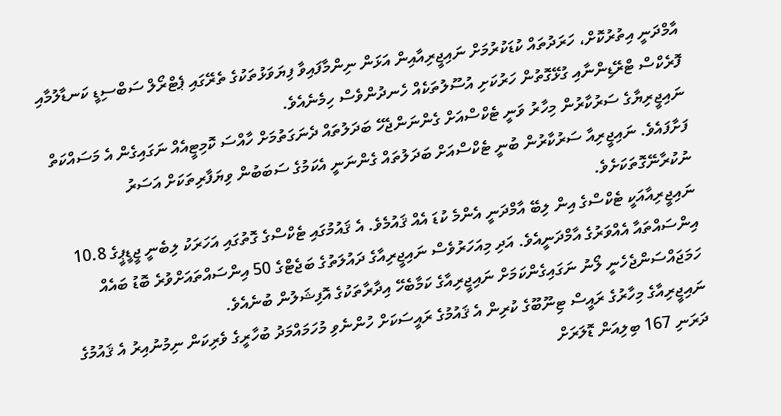އާމްދަނީ އިތުރުކޮށް، ހަރަދުތައް ކުޑަކުރުމަށް ނައިޖީރިއާއިން އަޅަން ނިންމާފައިވާ ފިޔަވަޅުތަކުގެ ތެރޭގައި ޕެޓްރޯލް ސަބްސިޑީ ކަނޑާލުމާއި ފޮރެކްސް ޓްރޭޑިންނާއި ގުޅޭގޮތުން ހަރުކަށި އުސޫލުތަކެއް ހެނދުންވެސް ހިމެނެއެވެ.
ނައިޖީރިޔާގެ ސަރުކާރުން މިހާރު ވަނީ ޓެކްސްއަށް ގެންނަންޖެހޭ ބަދަލުތައް ދެނަގަތުމަށް ހާއްސަ ކޮމިޓީއެއް ނަގައިގެން އެ މަސައްކަތް ފަށާފައެވެ. ނައިޖީރިއާ ސަރުކާރުން ބުނީ ޓެކްސްއަށް ބަދަލުތައް ގެންނަނީ އެކަމުގެ ސަބަބުން ވިޔަފާރިތަކަށް އަސަރު ނުކުރާނޭގޮތަކަށެވެ.
ނައިޖީރިއާއަކީ ޓެކްސްގެ އިން ލިބޭ އާމްދަނީ އެންމެ ކުޑަ އެއް ޤައުމެވެ. އެ ޤައުމުގައި ޓެކްސްގެ ގޮތުގައި އަހަރަކު ލިބެނީ ޖީޑީޕީގެ 10.8 އިންސައްތައާ އެއްވަރުގެ އާމްދަނީއެވެ. އަދި މިއަހަރުވެސް ނައިޖީރިއާގެ ދައުލަތުގެ ބަޖެޓްގެ 50 އިންސައްތައަށްވުރެ ބޮޑު ބައެއް ހަމަޖައްސަންޖެހެނީ ލޯނު ނަގައިގެންކަމަށް ނައިޖީރިއާގެ ކަމާބެހޭ އިދާރާތަކުގެ އޮފިޝަލުން ބުނެއެވެ.
ނައިޖީރިއާގެ މިހާރުގެ ރައީސް ޓިނޫބޫގެ ކުރިން އެ ޤައުމުގެ ރައީސަކަށް ހުންނެވި މުހަމައްމަދު ބުހާރީގެ ވެރިކަން ނިމުނުއިރު އެ ޤައުމުގެ ދަރަނި 167 ބިލިއަން ޑޮލަރަށް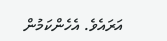އަރައެވެ. އެހެންކަމުން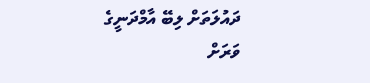ދައުލަތަށް ލިބޭ އާމްދަނީގެ ވަރަށް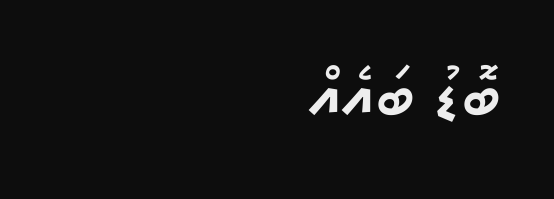ބޮޑު ބައެއް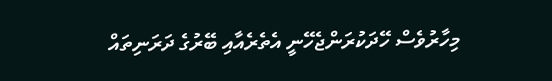މިހާރުވެސް ހޭދަކުރަންޖެހޭނީ އެތެރެއާއި ބޭރުގެ ދަރަނިތައް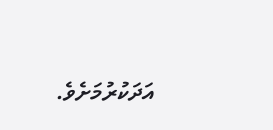އަދަކުރުމަށެވެ.